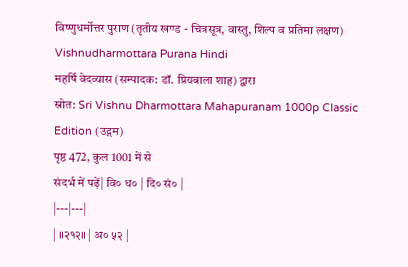विष्णुधर्मोत्तर पुराण (तृतीय खण्ड - चित्रसूत्र, वास्तु, शिल्प व प्रतिमा लक्षण)
Vishnudharmottara Purana Hindi
महर्षि वेदव्यास (सम्पादक: डॉ. प्रियबाला शाह) द्वारा
स्रोत: Sri Vishnu Dharmottara Mahapuranam 1000p Classic Edition (उद्गम)
पृष्ठ 472, कुल 1001 में से
संदर्भ में पढ़ें| वि० ध० | दि० सं० |
|---|---|
| ॥२१२॥ | अ० ५२ |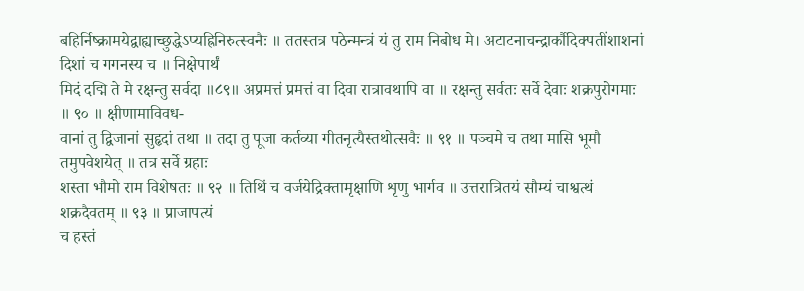बहिर्निष्क्रामयेद्वाह्याच्छुद्धेऽप्यह्रिनिरुत्स्वनैः ॥ ततस्तत्र पठेन्मन्त्रं यं तु राम निबोध मे। अटाटनाचन्द्रार्कौदिक्पतींशाशनां दिशां च गगनस्य च ॥ निक्षेपार्थं
मिदं दद्मि ते मे रक्षन्तु सर्वदा ॥८९॥ अप्रमत्तं प्रमत्तं वा दिवा रात्रावथापि वा ॥ रक्षन्तु सर्वतः सर्वे देवाः शक्रपुरोगमाः ॥ ९० ॥ क्षीणामाविवध-
वानां तु द्विजानां सुहृदां तथा ॥ तदा तु पूजा कर्तव्या गीतनृत्यैस्तथोत्सवैः ॥ ९१ ॥ पञ्चमे च तथा मासि भूमौ तमुपवेशयेत् ॥ तत्र सर्वे ग्रहाः
शस्ता भौमो राम विशेषतः ॥ ९२ ॥ तिथिं च वर्जयेद्रिक्तामृक्षाणि शृणु भार्गव ॥ उत्तरात्रितयं सौम्यं चाश्वत्थं शक्रदैवतम् ॥ ९३ ॥ प्राजापत्यं
च हस्तं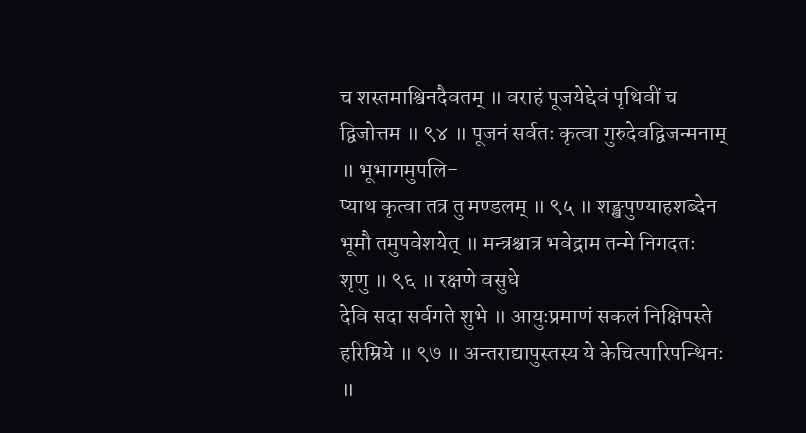च शस्तमाश्विनदैवतम् ॥ वराहं पूजयेद्देवं पृथिवीं च द्विजोत्तम ॥ ९४ ॥ पूजनं सर्वतः कृत्वा गुरुदेवद्विजन्मनाम् ॥ भूभागमुपलि-
प्याथ कृत्वा तत्र तु मण्डलम् ॥ ९५ ॥ शङ्खपुण्याहशब्देन भूमौ तमुपवेशयेत् ॥ मन्त्रश्चात्र भवेद्राम तन्मे निगदतः शृणु ॥ ९६ ॥ रक्षणे वसुधे
देवि सदा सर्वगते शुभे ॥ आयुःप्रमाणं सकलं निक्षिपस्ते हरिम्रिये ॥ ९७ ॥ अन्तराद्यापुस्तस्य ये केचित्पारिपन्थिनः ॥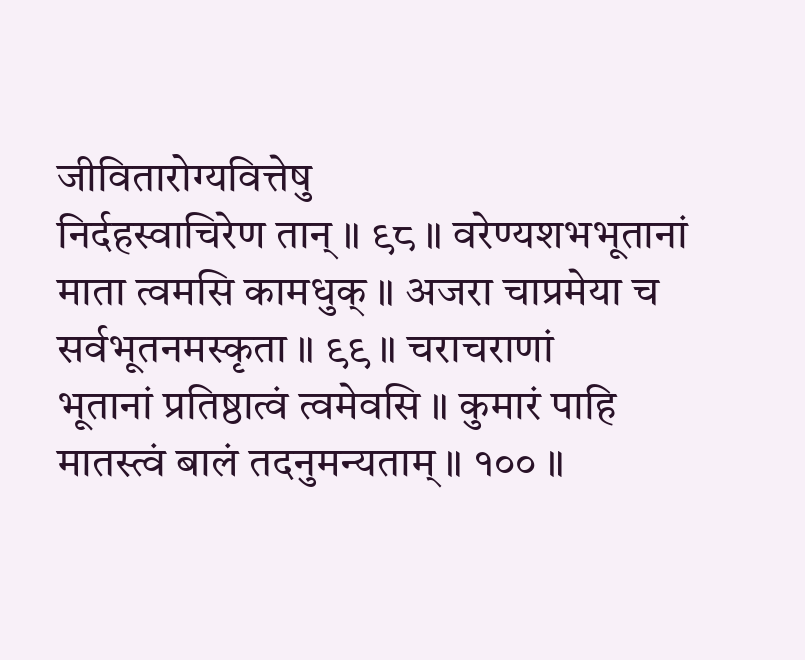जीवितारोग्यवित्तेषु
निर्दहस्वाचिरेण तान् ॥ ९८ ॥ वरेण्यशभभूतानां माता त्वमसि कामधुक् ॥ अजरा चाप्रमेया च सर्वभूतनमस्कृता ॥ ९९ ॥ चराचराणां
भूतानां प्रतिष्ठात्वं त्वमेवसि ॥ कुमारं पाहि मातस्त्वं बालं तदनुमन्यताम् ॥ १०० ॥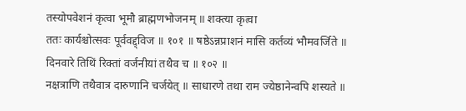तस्योपवेशनं कृत्वा भूमौ ब्राह्मणभोजनम् ॥ शक्त्या कृत्वा
ततः कार्यश्चोत्सवः पूर्ववद्द्विज ॥ १०१ ॥ षष्ठेऽन्नप्राशनं मासि कर्तव्यं भौमवर्जिते ॥ दिनवारे तिथिं रिक्तां वर्जनीयां तथैव च ॥ १०२ ॥
नक्षत्राणि तथैवात्र दारुणानि चर्जयेत् ॥ साधारणे तथा राम ज्येष्ठानेन्वपि शस्यते ॥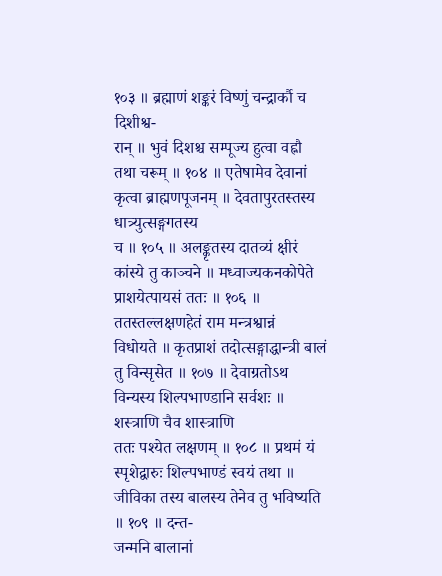१०३ ॥ ब्रह्माणं शङ्करं विष्णुं चन्द्रार्कौ च दिशीश्व-
रान् ॥ भुवं दिशश्च सम्पूज्य हुत्वा वह्नौ तथा चरूम् ॥ १०४ ॥ एतेषामेव देवानां कृत्वा ब्राह्मणपूजनम् ॥ देवतापुरतस्तस्य धात्र्युत्सङ्गगतस्य
च ॥ १०५ ॥ अलङ्कृतस्य दातव्यं क्षीरं कांस्ये तु काञ्चने ॥ मध्वाज्यकनकोपेते प्राशयेत्पायसं ततः ॥ १०६ ॥ ततस्तल्लक्षणहेतं राम मन्त्रश्वान्नं
विधोयते ॥ कृतप्राशं तदोत्सङ्गाद्धान्त्री बालं तु विन्सृसेत ॥ १०७ ॥ देवाग्रतोऽथ विन्यस्य शिल्पभाण्डानि सर्वशः ॥ शस्त्राणि चैव शास्त्राणि
ततः पश्येत लक्षणम् ॥ १०८ ॥ प्रथमं यं स्पृशेद्वारुः शिल्पभाण्डं स्वयं तथा ॥ जीविका तस्य बालस्य तेनेव तु भविष्यति ॥ १०९ ॥ दन्त-
जन्मनि बालानां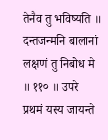तेनैव तु भविष्यति ॥ दन्तजन्मनि बालानां लक्षणं तु निबोध मे ॥ ११० ॥ उपरे प्रथमं यस्य जायन्ते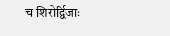च शिरोर्द्विजाः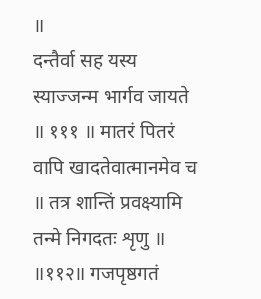॥
दन्तैर्वा सह यस्य स्याज्जन्म भार्गव जायते ॥ १११ ॥ मातरं पितरं वापि खादतेवात्मानमेव च ॥ तत्र शान्तिं प्रवक्ष्यामि तन्मे निगदतः शृणु ॥
॥११२॥ गजपृष्ठगतं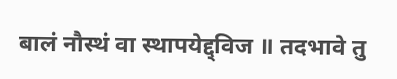बालं नौस्थं वा स्थापयेद्द्विज ॥ तदभावे तु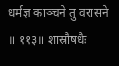धर्मज्ञ काञ्चने तु वरासने ॥ ११३॥ शास्रौषधैः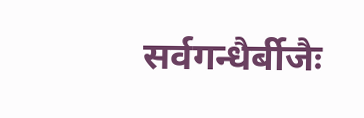सर्वगन्धैर्बीजैः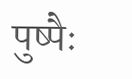पुष्पैः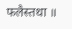फलैस्तथा ॥